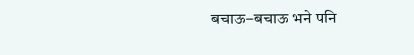बचाऊ–बचाऊ भने पनि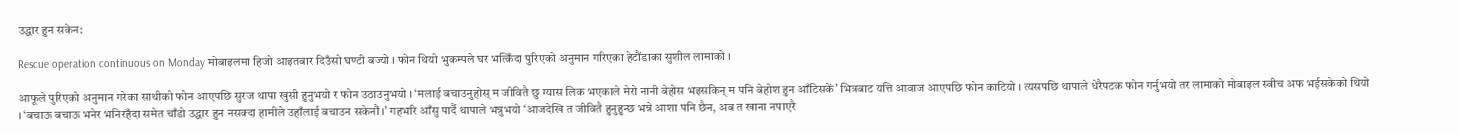उद्धार हुन सकेन:

Rescue operation continuous on Monday मोबाइलमा हिजो आइतबार दिउँसो घण्टी बज्यो । फोन थियो भुकम्पले घर भत्किँदा पुरिएको अनुमान गरिएका हेटौंडाका सुशील लामाको ।

आफूले पुरिएको अनुमान गरेका साथीको फोन आएपछि सुरज थापा खुसी हुनुभयो र फोन उठाउनुभयो । ‘मलाई बचाउनुहोस् म जीवितै छु ग्यास लिक भएकाले मेरो नानी बेहोस भइसकिन् म पनि बेहोश हुन आँटिसकें’ भित्रबाट यत्ति आवाज आएपछि फोन काटियो । त्यसपछि थापाले धेरैपटक फोन गर्नुभयो तर लामाको मोबाइल स्वीच अफ भईसकेको थियो । ‘बचाऊ बचाऊ भनेर भनिरहँदा समेत चाँडो उद्धार हुन नसक्दा हामीले उहाँलाई बचाउन सकेनौं ।’ गहभरि आँसु पार्दै थापाले भन्नुभयो ‘आजदेखि त जीवितै हुनुहुन्छ भन्ने आशा पनि छैन, अब त खाना नपाएरै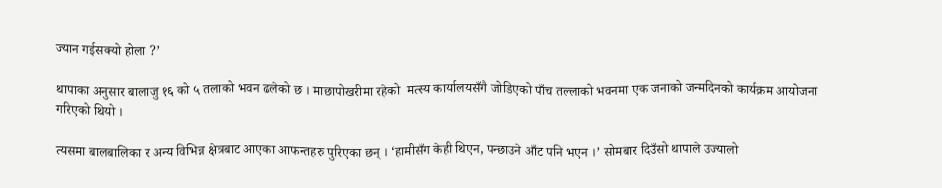ज्यान गईसक्यो होला ?’

थापाका अनुसार बालाजु १६ को ५ तलाको भवन ढलेको छ । माछापोखरीमा रहेको  मत्स्य कार्यालयसँगै जोडिएको पाँच तल्लाको भवनमा एक जनाको जन्मदिनको कार्यक्रम आयोजना गरिएको थियो ।

त्यसमा बालबालिका र अन्य विभिन्न क्षेत्रबाट आएका आफन्तहरु पुरिएका छन् । ‘हामीसँग केही थिएन, पन्छाउने आँट पनि भएन ।’ सोमबार दिउँसो थापाले उज्यालो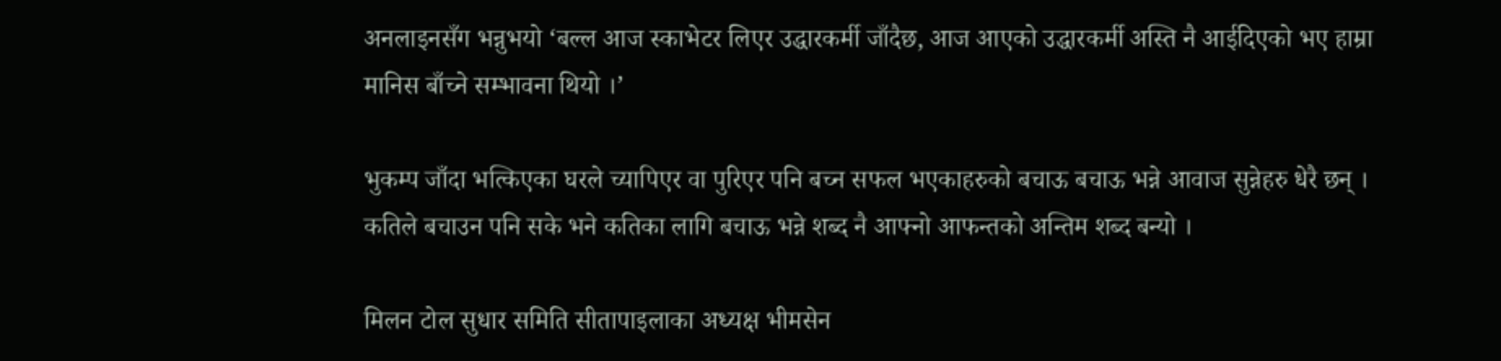अनलाइनसँग भन्नुभयो ‘बल्ल आज स्काभेटर लिएर उद्धारकर्मी जाँदैछ, आज आएको उद्धारकर्मी अस्ति नै आईदिएको भए हाम्रा मानिस बाँच्ने सम्भावना थियो ।’

भुकम्प जाँदा भत्किएका घरले च्यापिएर वा पुरिएर पनि बच्न सफल भएकाहरुको बचाऊ बचाऊ भन्ने आवाज सुन्नेहरु धेरै छन् । कतिले बचाउन पनि सके भने कतिका लागि बचाऊ भन्ने शब्द नै आफ्नो आफन्तको अन्तिम शब्द बन्यो ।

मिलन टोल सुधार समिति सीतापाइलाका अध्यक्ष भीमसेन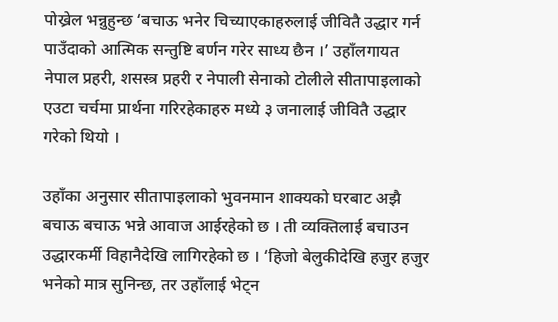पोख्रेल भन्नुहुन्छ ‘बचाऊ भनेर चिच्याएकाहरुलाई जीवितै उद्धार गर्न पाउँदाको आत्मिक सन्तुष्टि बर्णन गरेर साध्य छैन ।’ उहाँलगायत नेपाल प्रहरी, शसस्त्र प्रहरी र नेपाली सेनाको टोलीले सीतापाइलाको एउटा चर्चमा प्रार्थना गरिरहेकाहरु मध्ये ३ जनालाई जीवितै उद्धार गरेको थियो ।

उहाँका अनुसार सीतापाइलाको भुवनमान शाक्यको घरबाट अझै बचाऊ बचाऊ भन्ने आवाज आईरहेको छ । ती व्यक्तिलाई बचाउन उद्धारकर्मी विहानैदेखि लागिरहेको छ । ‘हिजो बेलुकीदेखि हजुर हजुर भनेको मात्र सुनिन्छ, तर उहाँलाई भेट्न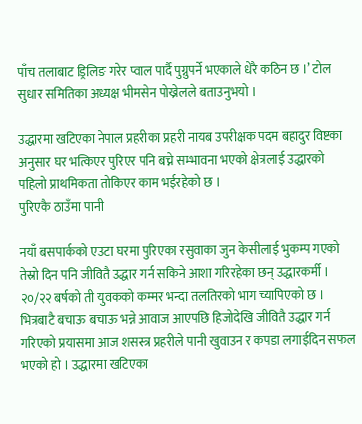पाँच तलाबाट ड्रिलिङ गरेर प्वाल पार्दै पुग्नुपर्ने भएकाले धेरै कठिन छ ।’ टोल सुधार समितिका अध्यक्ष भीमसेन पोख्रेलले बताउनुभयो ।

उद्धारमा खटिएका नेपाल प्रहरीका प्रहरी नायब उपरीक्षक पदम बहादुर विष्टका अनुसार घर भत्किएर पुरिएर पनि बच्ने सम्भावना भएको क्षेत्रलाई उद्धारको पहिलो प्राथमिकता तोकिएर काम भईरहेको छ ।
पुरिएकै ठाउँमा पानी

नयाँ बसपार्कको एउटा घरमा पुरिएका रसुवाका जुन केसीलाई भुकम्प गएको तेस्रो दिन पनि जीवितै उद्धार गर्न सकिने आशा गरिरहेका छन् उद्धारकर्मी । २०/२२ बर्षको ती युवकको कम्मर भन्दा तलतिरको भाग च्यापिएको छ ।  भित्रबाटै बचाऊ बचाऊ भन्ने आवाज आएपछि हिजोदेखि जीवितै उद्धार गर्न गरिएको प्रयासमा आज शसस्त्र प्रहरीले पानी खुवाउन र कपडा लगाईदिन सफल भएको हो । उद्धारमा खटिएका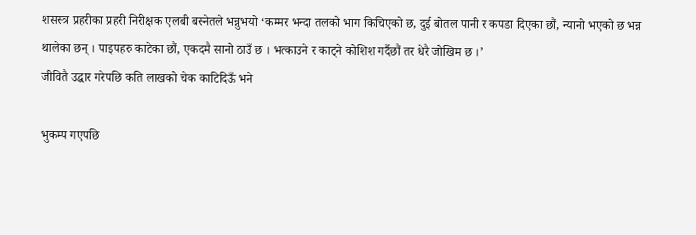शसस्त्र प्रहरीका प्रहरी निरीक्षक एलबी बस्नेतले भन्नुभयो ‘कम्मर भन्दा तलको भाग किचिएको छ, दुई बोतल पानी र कपडा दिएका छौं, न्यानो भएको छ भन्न थालेका छन् । पाइपहरु काटेका छौं, एकदमै सानो ठाउँ छ । भत्काउने र काट्ने कोशिश गर्दैछौं तर धेरै जोखिम छ ।’
जीवितै उद्धार गरेपछि कति लाखको चेक काटिदिऊँ भने

भुकम्प गएपछि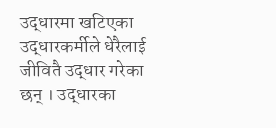उद्धारमा खटिएका उद्धारकर्मीले धेरैलाई जीवितै उद्धार गरेका छन् । उद्धारका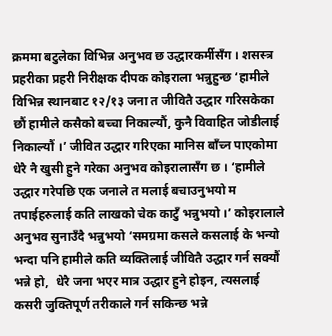क्रममा बटुलेका विभिन्न अनुभव छ उद्धारकर्मीसँग । शसस्त्र प्रहरीका प्रहरी निरीक्षक दीपक कोइराला भन्नुहुन्छ ‘हामीले विभिन्न स्थानबाट १२/१३ जना त जीवितै उद्धार गरिसकेका छौं हामीले कसैको बच्चा निकाल्यौं, कुनै विवाहित जोडीलाई निकाल्यौं ।’ जीवित उद्धार गरिएका मानिस बाँच्न पाएकोमा धेरै नै खुसी हुने गरेका अनुभव कोइरालासँग छ । ‘हामीले उद्धार गरेपछि एक जनाले त मलाई बचाउनुभयो म तपाईहरुलाई कति लाखको चेक काटुँ भन्नुभयो ।’ कोइरालाले अनुभव सुनाउँदै भन्नुभयो ‘समग्रमा कसले कसलाई के भन्यो भन्दा पनि हामीले कति व्यक्तिलाई जीवितै उद्धार गर्न सक्यौं भन्ने हो,  धेरै जना भएर मात्र उद्धार हुने होइन, त्यसलाई कसरी जुक्तिपूर्ण तरीकाले गर्न सकिन्छ भन्ने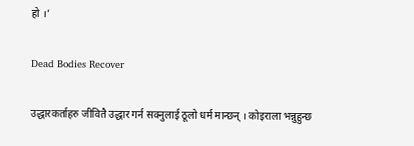हो ।’

Dead Bodies Recover

उद्धारकर्ताहरु जीवितै उद्धार गर्न सक्नुलाई ठूलो धर्म मान्छन् । कोइराला भन्नुहुन्छ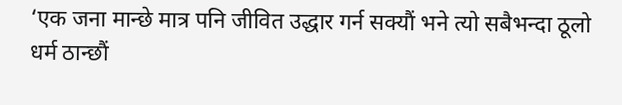‘एक जना मान्छे मात्र पनि जीवित उद्धार गर्न सक्यौं भने त्यो सबैभन्दा ठूलो धर्म ठान्छौं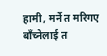हामी, मर्ने त मरिगए बाँच्नेलाई त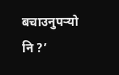बचाउनुपर्‍यो नि ?’